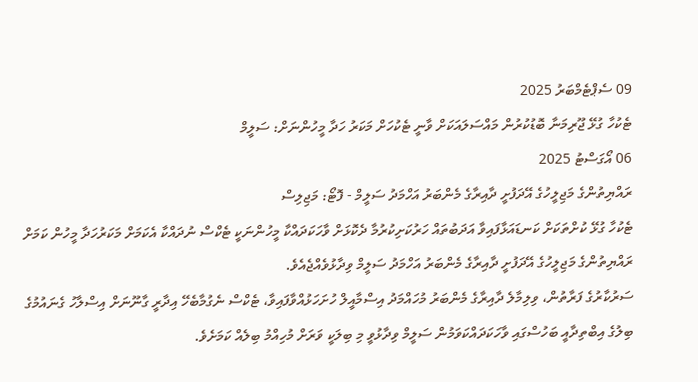09 ސެޕްޓެމްބަރު 2025
ޓެކުހާ ގުޅޭ ޖޫރިމަނާ ބޮޑުކުރުން މައްސަލައަކަށް ވާނީ ޓެކުހަށް މަކަރު ހަދާ މީހުންނަށް: ސަލީމް
06 އޯގަސްޓު 2025
ރައްޔިތުންގެ މަޖިލީހުގެ އޭދަފުށީ ދާއިރާގެ މެންބަރު އަހްމަދު ސަލީމް - ފޮޓޯ: މަޖިލިސް
ޓެކުހާ ގުޅޭ ކުށްތަކަށް ކަނޑައަޅާފައިވާ އަދަބުތައް ހަރުކަށިކުރުމާ ދެކޮޅަށް ވާހަކަދައްކާ މީހުންނަކީ ޓެކްސް ނުދައްކާ އެކަމަށް މަކަރުހަދާ މީހުން ކަމަށް ރައްޔިތުންގެ މަޖިލީހުގެ އޭދަފުށީ ދާއިރާގެ މެންބަރު އަހްމަދު ސަލީމް ވިދާޅުވެއްޖެއެވެ.
ސަރުކާރުގެ ފަރާތުން، ވިލިމާލެ ދާއިރާގެ މެންބަރު މުހައްމަދު އިސްމާއީލް ހުށަހަޅުއްވާފައިވާ، ޓެކްސް ނެގުމާބެހޭ އިދާރީ ގާނޫނަށް އިސްލާހު ގެނައުމުގެ ބިލުގެ އިބްތިދާއީ ބަހުސްގައި ވާހަކަދައްކަވަމުން ސަލީމް ވިދާޅުވީ މި ބިލަކީ ވަރަށް މުހިއްމު ބިލެއް ކަމަށެވެ.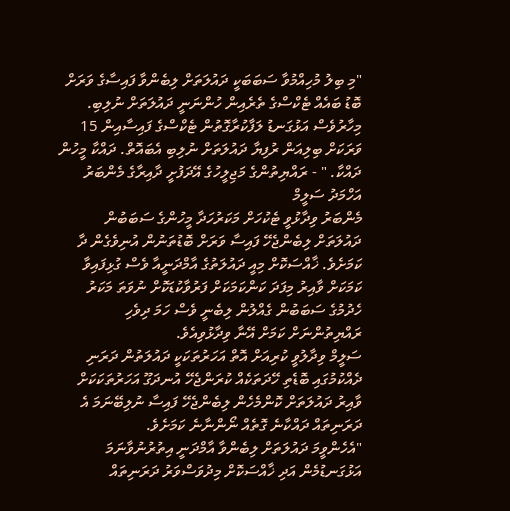"މި ބިލު މުހިއްމުވާ ސަބަބަކީ ދައުލަތަށް ލިބެންވާ ފައިސާގެ ވަރަށް ބޮޑު ބައެއް ޓެކްސްގެ ތެރެއިން ހުންނަނީ ދައުލަތަށް ނުލިބި. މިހާރުވެސް އަޅުގަނޑު ލަފާކުރާގޮތުން ޓެކްސްގެ ފައިސާއިން 15 ވަރަކަށް ބިލިއަން ރުފިޔާ ދައުލަތަށް ނުލިބި އެބައޮތް. ދައްކާ މީހުން ދައްކާ. " - ރައްޔިތުންގެ މަޖިލީހުގެ އޭދަފުށީ ދާއިރާގެ މެންބަރު އަހްމަދު ސަލީމް
މެންބަރު ވިދާޅުވީ ޓެކުހަށް މަކަރުހަދާ މީހުންގެ ސަބަބުން ދައުލަތަށް ލިބެންޖެހޭ ފައިސާ ވަރަށް ބޮޑުތަނުން އުނިވެގެން ދާ ކަމަށެވެ. ޚާއްސަކޮށް މިއީ ދައުލަތުގެ އާމްދަނީއާ ވެސް ގުޅިފައިވާ ކަމަކަށް ވާއިރު މިފަދަ ކަންކަމަކަށް ފަރުވާކުޑަކޮށް ނުވަތަ މަކަރު ހެދުމުގެ ސަބަބުން ގެއްލުން ލިބެނީ ވެސް ހަމަ ދިވެހި ރައްޔިތުންނަށް ކަމަށް އޭނާ ވިދާޅުވިއެވެ.
ސަލީމް ވިދާލުވީ ކުރިއަށް އޮތް އަހަރުތަކަކީ ދައުލަތުން ދަރަނި ދެއްކުމުގައި ބޮޑެތި ހޭދަތަކެއް ކުރަންޖެހޭ އުނދަގޫ އަހަރުތަކަކަށް ވާއިރު ދައުލަތަށް ކޮންމެހެން ލިބެންޖެހޭ ފައިސާ ނުލިބޭނަމަ އެ ދަރަނިތައް ދައްކާނެ ގޮތެއް ނޯންނާނެ ކަމަށެވެ.
"އެހެންވީމަ ދައުލަތަށް ލިބެންވާ އާމްދަނީ އިތުރުނުވާނަމަ އަޅުގަނޑުމެން އަދި ޚާއްސަކޮށް މިދުވަސްވަރު ދަރަނިތައް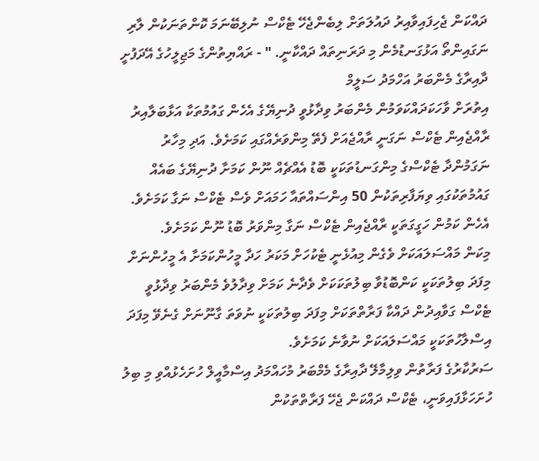ދައްކަން ޖެހިފައިވާއިރު ދައުލަތަށް ލިބެންޖެހޭ ޓެކްސް ނުލިބޭނަމަ ކޮންތަނަކުން ލާރި ނަގައިންތޯ އަޅުގަނޑުމެން މި ދަރަނިތައް ދައްކާނީ. " - ރައްޔިތުންގެ މަޖިލީހުގެ އޭދަފުށީ ދާއިރާގެ މެންބަރު އަހްމަދު ސަލީމް
އިތުރަށް ވާހަކަދައްކަވަމުން މެންބަރު ވިދާޅުވީ ދުނިޔޭގެ އެހެން ގައުމުތަކާ އަޅާބަލާއިރު ރާއްޖެއިން ޓެކްސް ނަގަނީ ރާއްޖެއަށް ފެތޭ މިންވަރެއްގައި ކަމަށެވެ. އަދި މިހާރު ނަގަމުންދާ ޓެކްސްގެ މިންގަނޑުތަކަކީ ބޮޑު އެއްޗެއް ނޫން ކަމަށާ ދުނިޔޭގެ ބައެއް ގައުމުތަކުގައި ވިޔަފާރިތަކުން 50 އިންސައްތައާ ހަމައަށް ވެސް ޓެކްސް ނަގާ ކަމަށެވެ. އެހެން ކަމުން ހަގީގަތަކީ ރާއްޖެއިން ޓެކްސް ނަގާ މިންވަރު ބޮޑު ނޫން ކަމަށެވެ.
މިކަން މައްސަލައަކަށް ވެގެން މިއުޅެނީ ޓެކުހަށް މަކަރު ހަދާ މީހުންކަމަށާ އެ މީހުންނަށް މިފަދަ ބިލުތަކަކީ ކަންބޮޑުވާ ބިލުތަކަކަށް ވެދާނެ ކަމަށް ވިދާލުވެ މެންބަރު ވިދާޅުވީ ޓެކްސް ގަވާއިދުން ދައްކާ ފަރާތްތަކަށް މިފަދަ ބިލުތަކަކީ ނުވަތަ ގާނޫނަށް ގެނެވޭ މިފަދަ އިސްލާހުތަކަކީ މައްސަލައަކަށް ނުވާނެ ކަމަށެވެ.
ސަރުކާރުގެ ފަރާތުން ވިލިމާލޭ ދާއިރާގެ މެމްބަރު މުހައްމަދު އިސްމާއީލް ހުށަހެޅުއްވި މި ބިލު ހުށަހަޅާފައިވަނީ، ޓެކްސް ދައްކަން ޖެހޭ ފަރާތްތަކުން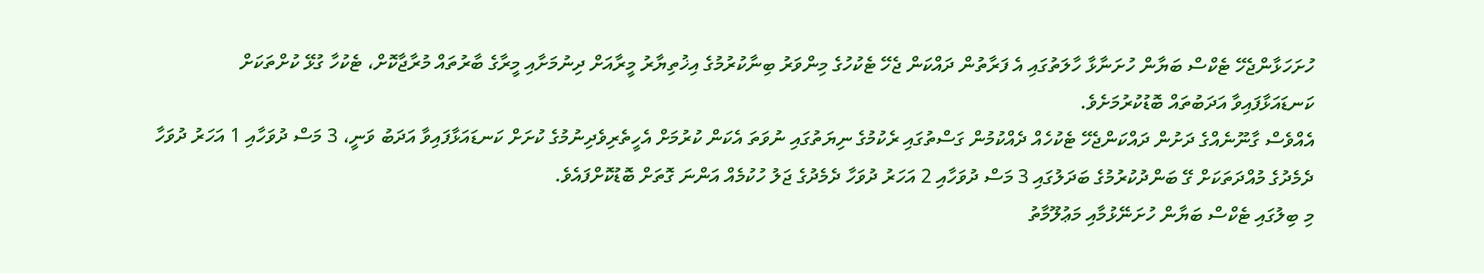ހުށަހަޅާންޖެހޭ ޓެކްސް ބަޔާން ހުށަނާޅާ ހާލަތުގައި އެ ފަރާތުން ދައްކަން ޖެހޭ ޓެކުހުގެ މިންވަރު ބިނާކުރުމުގެ އިޚުތިޔާރު މީރާއަށް ދިނުމަށާއި މީރާގެ ބާރުތައް މުރާޖާކޮށް، ޓެކުހާ ގުޅޭ ކުށްތަކަށް ކަނޑައަޅާފައިވާ އަދަބުތައް ބޮޑުކުރުމަށެވެ.
އެއްވެސް ގާނޫނެއްގެ ދަށުން ދައްކަންޖެހޭ ޓެކުހެއް ދެއްކުމުން ގަސްތުގައި ރެކުމުގެ ނިޔަތުގައި ނުވަތަ އެކަން ކުރުމަށް އެހީތެރިވެދިނުމުގެ ކުށަށް ކަނޑައަޅާފައިވާ އަދަބު ވަނީ، 3 މަސް ދުވަހާއި 1 އަހަރު ދުވަހާ ދެމެދުގެ މުއްދަތަކަށް ގޭ ބަންދުކުރުމުގެ ބަދަލުގައި 3 މަސް ދުވަހާއި 2 އަހަރު ދުވަހާ ދެމެދުގެ ޖަލު ހުކުމެއް އަންނަ ގޮތަށް ބޮޑުކޮށްފައެވެ.
މި ބިލުގައި ޓެކްސް ބަޔާން ހުށަނޭޅުމާއި މަޢުލޫމާތު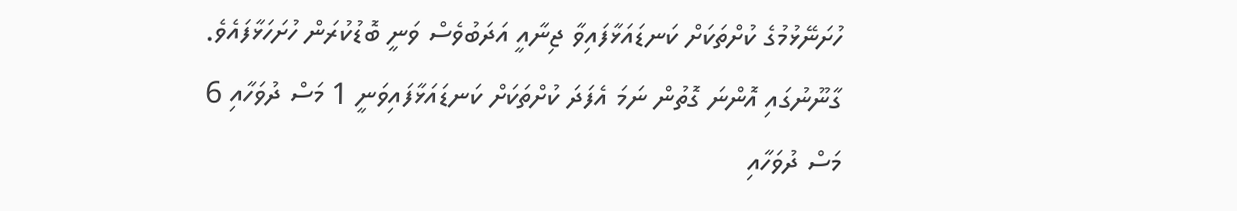ހުށަނޭޅުމުގެ ކުށްތަކަށް ކަނޑައަޅާފައިވާ ޖިނާއީ އަދަބުވެސް ވަނީ ބޮޑުކުރަން ހުށަހަޅާފައެވެ. ގާނޫނުގައި އޮންނަ ގޮތުން ނަމަ އެފަދަ ކުށްތަކަށް ކަނޑައަޅާފައިވަނީ 1 މަސް ދުވަހާއި 6 މަސް ދުވަހާއި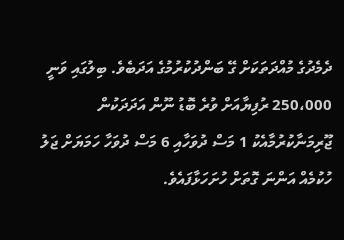ދެމެދުގެ މުއްދަތަކަށް ގޭ ބަންދުކުރުމުގެ އަދަބެވެ. ބިލުގައި ވަނީ 250،000 ރުފިޔާއަށް ވުރެ ބޮޑު ނޫން އަދަދަކުން ޖޫރިމަނާކުރުމާއެކު 1 މަސް ދުވަހާއި 6 މަސް ދުވަހާ ހަމަޔަށް ޖަލު ހުކުމެއް އަންނަ ގޮތަށް ހުށަހަޅާފައެވެ.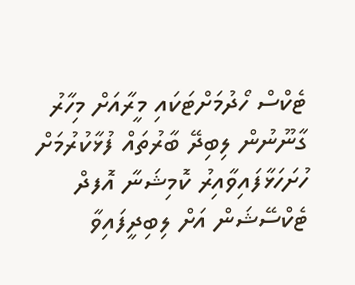ޓެކްސް ހޯދުމަށްޓަކައި މީރާއަށް މިހާރު ގާނޫނުން ލިބިދޭ ބާރުތައް ފުޅާކުރުމަށް ހުށަހަޅާފައިވާއިރު ކޮމިޝަނާ އޮފދް ޓެކްސޭޝަން އަށް ލިބިދީފައިވާ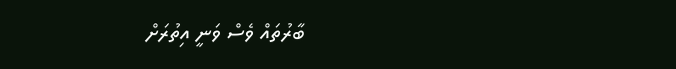ބާރުތައް ވެސް ވަނީ އިތުރަށް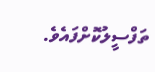ތަފްސީލުކޮށްފައެވެ.